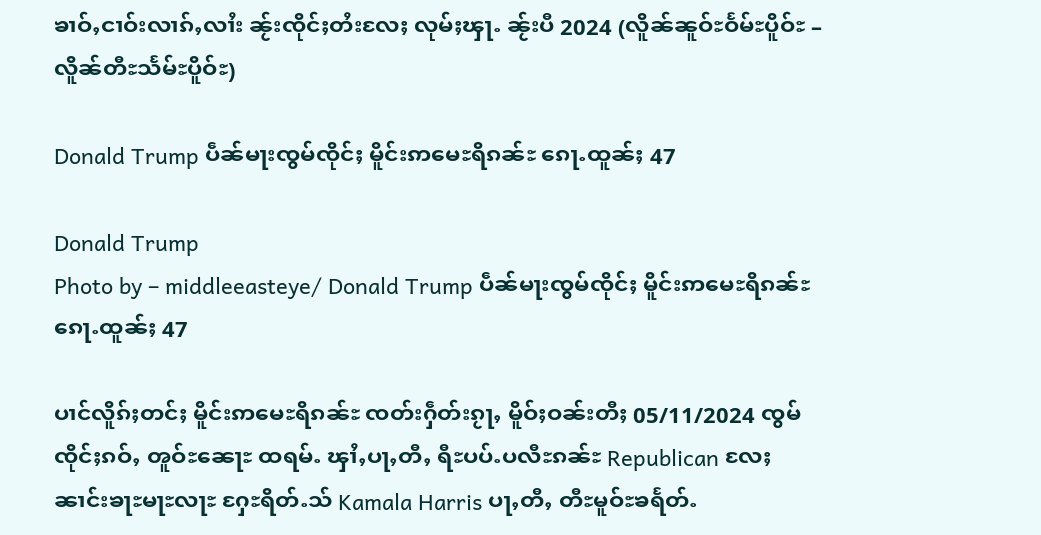ၶၢဝ်ႇငၢဝ်းလၢၵ်ႇလၢႆး ၼႂ်းၸိုင်ႈတႆးလႄႈ လုမ်ႈၾႃႉ ၼႂ်းပီ 2024 (လိူၼ်ၼူဝ်ႊဝႅမ်ႊပိူဝ်ႊ – လိူၼ်တီႊသႅမ်ႊပိူဝ်ႊ)

Donald Trump ပဵၼ်မႃးၸွမ်ၸိုင်ႈ မိူင်းဢမေႊရိၵၼ်ႊ ၵေႃႉထူၼ်ႈ 47

Donald Trump
Photo by – middleeasteye/ Donald Trump ပဵၼ်မႃးၸွမ်ၸိုင်ႈ မိူင်းဢမေႊရိၵၼ်ႊ ၵေႃႉထူၼ်ႈ 47

ပၢင်လိူၵ်ႈတင်ႈ မိူင်းဢမေႊရိၵၼ်ႊ ၸတ်းႁဵတ်းၵႂႃႇ မိူဝ်ႈဝၼ်းတီႈ 05/11/2024 ၸွမ်ၸိုင်ႈၵဝ်ႇ ၻူဝ်ႊၼေႃႊ ထရမ်ႉ ၾၢႆႇပႃႇတီႇ ရီႊပပ်ႉပလီႊၵၼ်ႊ Republican လႄႈ ၼၢင်းၶႃႊမႃႊလႃႊ ႁႄႊရိတ်ႉသ် Kamala Harris ပႃႇတီႇ တီႊမူဝ်ႊၶရႅတ်ႉ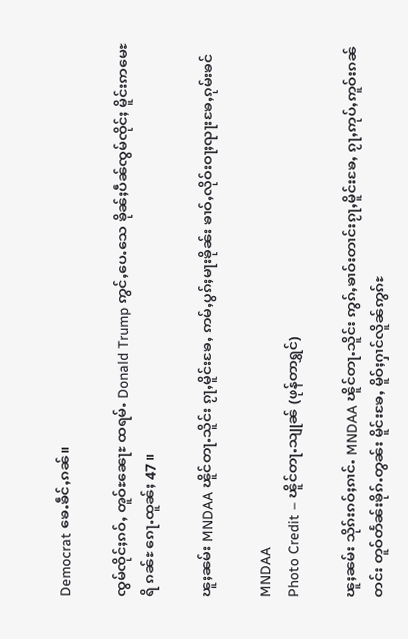Democrat ၶေႉၶဵင်ႇၵၼ်။

ၸွမ်ၸိုင်ႈၵဝ်ႇ ၻူဝ်ႊၼေႃႊ ထရမ်ႉ Donald Trump ဢွင်ႇပေႉသေ ၶိုၼ်ႈပဵၼ်ၸွမ်ၸိုင်ႈ မိူင်းဢမေႊရိ ၵၼ်ႊ ၵေႃႉထူၼ်ႈ 47 ။

ၽူႈၼမ်း MNDAA ၽိူင်တႃႉသိူင်း ၵႂႃႇမိူင်းၶႄႇ ဢမ်ႇပွၵ်ႈမႃးၶိုၼ်း ၶၢဝ်ႇလိုဝ်းဝႃႈၺႃးၶႄႇၵုမ်းၶင်

MNDAA
Photo Credit – ၽိူင်တႃႉသျုၼ် (ဖုန်တာရွှင်)

ၽူႈၼမ်း သိုၵ်းၵဝ်ႈၵၢင်ႉ MNDAA ၽိူင်တႃႉသိူင်း ဢွၵ်ႇၶၢဝ်းတၢင်းၵႂႃႇမိူင်းၶႄႇ ၵႂႃႇဢုပ်ႇဢူဝ်းၵၼ်တင်း တူဝ်တႅၼ်းၶိုၵ်ႉတွၼ်း မိူင်းၶႄႇ မိူဝ်ႈႁၢင်လိူၼ်ဢွၵ်ႊ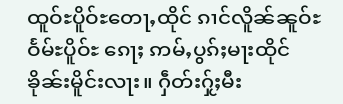ထူဝ်ႊပိူဝ်ႊတေႃႇထိုင် ၵၢင်လိူၼ်ၼူဝ်ႊဝႅမ်ႊပိူဝ်ႊ ၵေႃႈ ဢမ်ႇပွၵ်ႈမႃးထိုင်ၶိုၼ်းမိူင်းလႃး။ ႁဵတ်းႁႂ်ႈမီး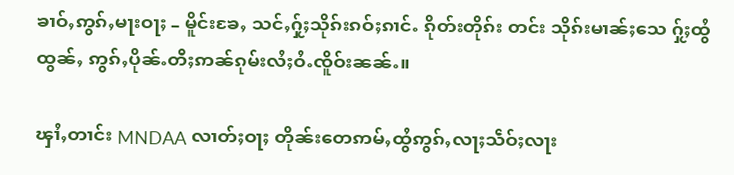ၶၢဝ်ႇဢွၵ်ႇမႃးဝႃႈ – မိူင်းၶႄႇ သင်ႇႁႂ်ႈသိုၵ်းၵဝ်ႈၵၢင်ႉ ၵိုတ်းတိုၵ်း တင်း သိုၵ်းမၢၼ်ႈသေ ႁႂ်ႈထွႆထွၼ်ႇ ဢွၵ်ႇပိုၼ်ႉတီႈဢၼ်ၵုမ်းလႆႈဝႆႉၸိူဝ်းၼၼ်ႉ။

ၾၢႆႇတၢင်း MNDAA လၢတ်ႈဝႃႈ တိုၼ်းတေဢမ်ႇထွႆဢွၵ်ႇလႃႈသဵဝ်ႈလႃး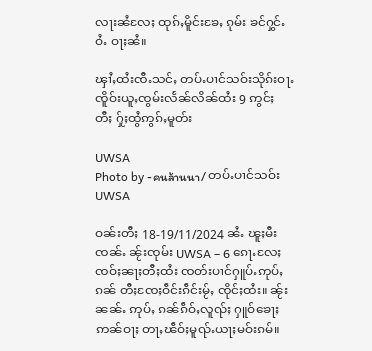လႃးၼႆလႄႈ ထုၵ်ႇမိူင်းၶႄႇ ၵုမ်း ၶင်ႁွင်ႉဝႆႉ ဝႃႈၼႆ။

ၾၢႆႇထႆးၸီႉသင်ႇ တပ်ႉပၢင်သဝ်းသိုၵ်းဝႃႉ ၸိူဝ်းယူႇၸွမ်းလႅၼ်လိၼ်ထႆး 9 ဢွင်ႈတီႈ ႁႂ်ႈထွႆဢွၵ်ႇမူတ်း

UWSA
Photo by -คนล้านนา/ တပ်ႉပၢင်သဝ်း UWSA

ဝၼ်းတီႈ 18-19/11/2024 ၼႆႉ ၽူႈမီးၸၼ်ႉ ၼႂ်းၸုမ်း UWSA – 6 ၵေႃႉလႄႈ ၸဝ်ႈၼႃႈတီႈထႆး ၸတ်းပၢင်ႁူပ်ႉဢုပ်ႇ ၵၼ် တီႈၸႄႈဝဵင်းၵဵင်းမႂ်ႇ ၸိုင်ႈထႆး။ ၼႂ်းၼၼ်ႉ ဢုပ်ႇ ၵၼ်ၵဵဝ်ႇလူၺ်ႈ ႁူဝ်ၶေႃႈ ဢၼ်ဝႃႈ တႃႇၽဵဝ်ႈမူၺ်ႉယႃႈမဝ်းၵမ်။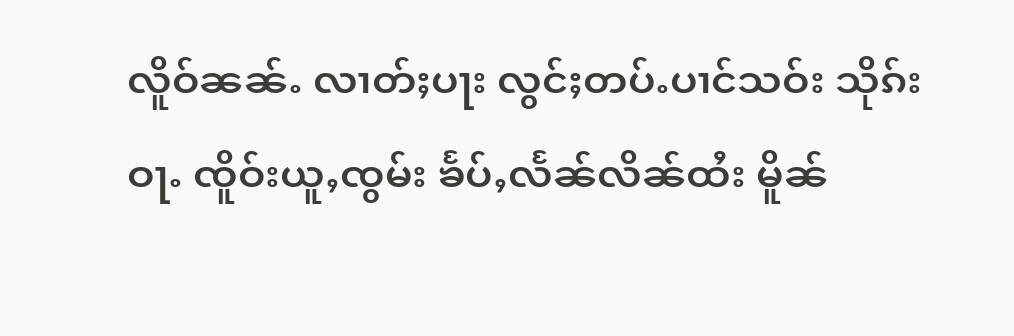လိူဝ်ၼၼ်ႉ လၢတ်ႈပႃး လွင်ႈတပ်ႉပၢင်သဝ်း သိုၵ်းဝႃႉ ၸိူဝ်းယူႇၸွမ်း ၶႅပ်ႇလႅၼ်လိၼ်ထႆး မိူၼ်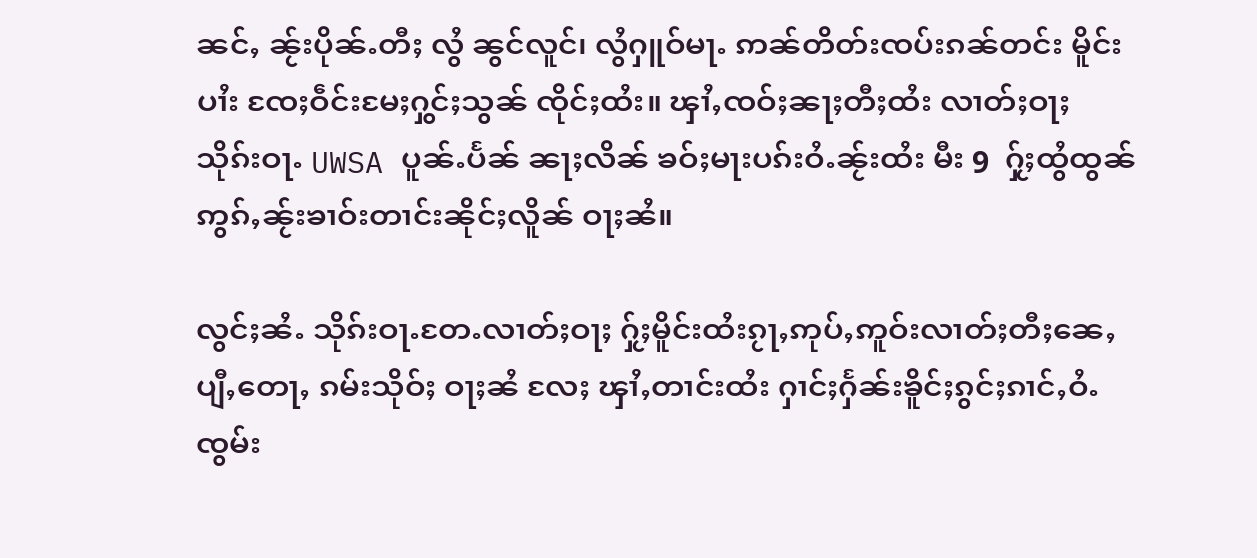ၼင်ႇ ၼႂ်းပိုၼ်ႉတီႈ လွႆ ၼွင်လူင်၊ လွႆႁူဝ်မႃႉ ဢၼ်တိတ်းၸပ်းၵၼ်တင်း မိူင်းပၢႆး ၸႄႈဝဵင်းမႄႈႁွင်ႈသွၼ် ၸိုင်ႈထႆး။ ၾၢႆႇၸဝ်ႈၼႃႈတီႈထႆး လၢတ်ႈဝႃႈ သိုၵ်းဝႃႉ UWSA ပူၼ်ႉပႅၼ် ၼႃႈလိၼ် ၶဝ်ႈမႃးပၵ်းဝႆႉၼႂ်းထႆး မီး 9  ႁႂ်ႈထွႆထွၼ် ဢွၵ်ႇၼႂ်းၶၢဝ်းတၢင်းၼိုင်ႈလိူၼ် ဝႃႈၼႆ။

လွင်ႈၼႆႉ သိုၵ်းဝႃႉတႄႉလၢတ်ႈဝႃႈ ႁႂ်ႈမိူင်းထႆးၵႂႃႇဢုပ်ႇဢူဝ်းလၢတ်ႈတီႈၼေႇပျီႇတေႃႇ ၵမ်းသိုဝ်ႈ ဝႃႈၼႆ လႄႈ ၾၢႆႇတၢင်းထႆး ႁၢင်ႈႁႅၼ်းၶိူင်ႈၵွင်ႈၵၢင်ႇဝႆႉၸွမ်း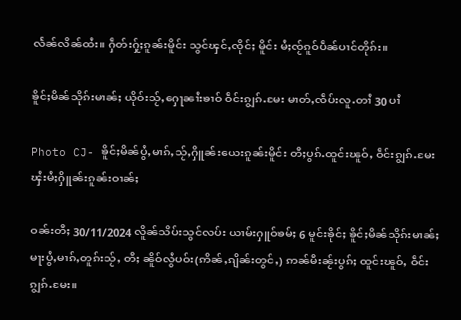လႅၼ်လိၼ်ထႆး။ ႁဵတ်းႁႂ်ႈၵူၼ်းမိူင်း သွင်ၾင်ႇၸိုင်ႈ မိူင်း မႆႈၸႂ်ၵူဝ်ပဵၼ်ပၢင်တိုၵ်း။

ၶိူင်ႈမိၼ်သိုၵ်းမၢၼ်ႈ ယိုဝ်းသႂ်ႇႁေႃၼၢႆးၶၢဝ် ဝဵင်းၵျွၵ်ႉမႄး မၢတ်ႇၸဵပ်းလူႉတၢႆ 30 ပၢႆ

Photo CJ- ၶိူင်ႈမိၼ်ပွႆႇမၢၵ်ႇသႂ်ႇႁိူၼ်းယေးၵူၼ်းမိူင်း တီႈပွၵ်ႉထူင်းၽူဝ်ႇ ဝဵင်းၵျွၵ်ႉမႄး ၾႆးမႆႈႁိူၼ်းၵူၼ်းဝၢၼ်ႈ

ဝၼ်းတီႈ 30/11/2024 လိူၼ်သိပ်းသွင်လပ်း ယၢမ်းႁူဝ်ၶမ်ႈ 6 မူင်းၶိုင်ႈ ၶိူင်ႈမိၼ်သိုၵ်းမၢၼ်ႈ မႃးပွႆႇမၢၵ်ႇတူၵ်းသႂ်ႇ တီႈ ၼိူဝ်လွႆပဝ်း(ဢိၼ်ႇၵျိၼ်းတွင်ႇ) ဢၼ်မီးၼႂ်းပွၵ်ႈ ထူင်းၽူဝ်ႇ ဝဵင်းၵျွၵ်ႉမႄး။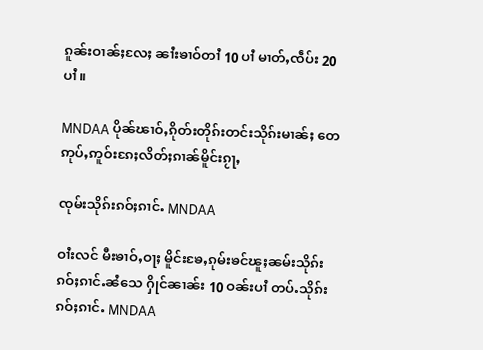ၵူၼ်းဝၢၼ်ႈလႄႈ ၼၢႆးၶၢဝ်တၢႆ 10 ပၢႆ မၢတ်ႇၸဵပ်း 20 ပၢႆ။

MNDAA ပိုၼ်ၽၢဝ်ႇၵိုတ်းတိုၵ်းတင်းသိုၵ်းမၢၼ်ႈ တေဢုပ်ႇဢူဝ်းၵႄႈလိတ်ႈၵၢၼ်မိူင်းၵႂႃႇ

ၸုမ်းသိုၵ်းၵဝ်ႈၵၢင်ႉ MNDAA

ဝၢႆးလင် မီးၶၢဝ်ႇဝႃႈ မိူင်းၶႄႇၵုမ်းၶင်ၽူႈၼမ်းသိုၵ်းၵဝ်ႈၵၢင်ႉၼႆသေ ႁိုင်ၼၢၼ်း 10 ဝၼ်းပၢႆ တပ်ႉသိုၵ်း ၵဝ်ႈၵၢင်ႉ MNDAA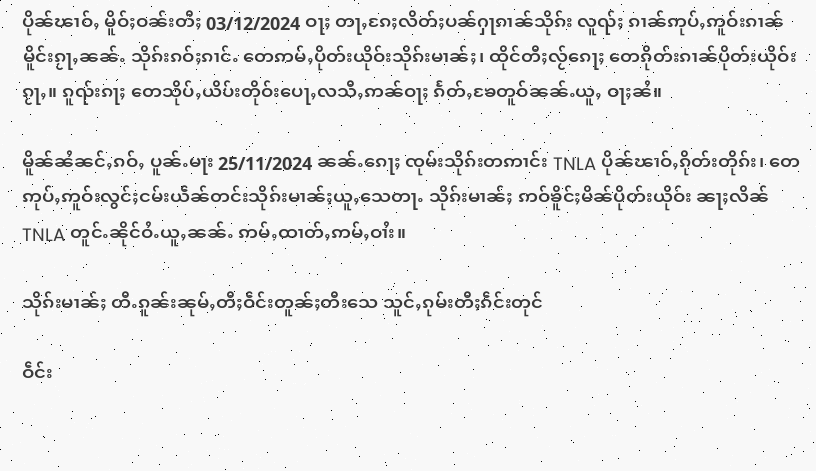ပိုၼ်ၽၢဝ်ႇ မိူဝ်ႈဝၼ်းတီႈ 03/12/2024 ဝႃႈ တႃႇၵႄႈလိတ်ႈပၼ်ႁႃၵၢၼ်သိုၵ်း လူၺ်ႈ ၵၢၼ်ဢုပ်ႇဢူဝ်းၵၢၼ်မိူင်းၵႂႃႇၼၼ်ႉ သိုၵ်းၵဝ်ႈၵၢင်ႉ တေဢမ်ႇပိုတ်းယိုဝ်းသိုၵ်းမၢၼ်ႈ၊ ထိုင်တီႈလႂ်ၵေႃႈ တေၵိုတ်းၵၢၼ်ပိုတ်းယိုဝ်းၵႂႃႇ။ ၵူၺ်းၵႃႈ တေသိုပ်ႇယိပ်းတိုဝ်းပေႃႇလသီႇဢၼ်ဝႃႈ ၵႅတ်ႇၶႄတူဝ်ၼၼ်ႉယူႇ ဝႃႈၼႆ။

မိူၼ်ၼႆၼင်ႇၵဝ်ႇ ပူၼ်ႉမႃး 25/11/2024 ၼၼ်ႉၵေႃႈ ၸုမ်းသိုၵ်းတဢၢင်း TNLA ပိုၼ်ၽၢဝ်ႇၵိုတ်းတိုၵ်း၊ တေဢုပ်ႇဢူဝ်းလွင်ႈငမ်းယဵၼ်တင်းသိုၵ်းမၢၼ်ႈယူႇသေတႃႉ သိုၵ်းမၢၼ်ႈ ဢဝ်ၶိူင်ႈမိၼ်ပိုတ်းယိုဝ်း ၼႃႈလိၼ် TNLA တူင်ႉၼိုင်ဝႆႉယူႇၼၼ်ႉ ဢမ်ႇထၢတ်ႇဢမ်ႇဝၢႆး။

သိုၵ်းမၢၼ်ႈ တီႉၵူၼ်းၼုမ်ႇတီႈဝဵင်းတူၼ်ႈတီးသေ သူင်ႇၵုမ်းတီႈၵဵင်းတုင်

ဝဵင်း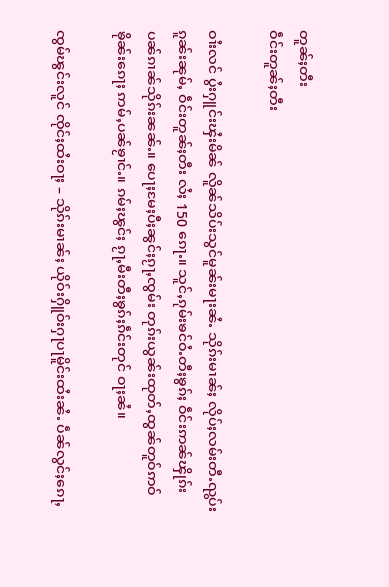တူၼ်ႈတီး
ဝဵင်းတူၼ်ႈတီး

ဝၢႆးလင် ပွႆးႁူင်းၾႆးမိၼ် လိူၼ်သိပ်းသွင်မူၼ်းမႃးၼႆႉ သိုၵ်းမၢၼ်ႈ လိုပ်ႈလမ်းတီႉၺွပ်း ၵူၼ်းၼုမ်ႇ ဝဵင်းတူၼ်ႈတီး လႆႈ 150 ၵေႃႉ။ သူင်ႇၵုမ်းၶင်ဝႆႉတီႈၶွၵ်ႈ ဝဵင်းဢၼ်ၾိုၵ်းပၼ်ၵၢၼ်သိုၵ်းၼၼ်ႉ။ ပေႃႈမႄႈပီႈၼွင်ႈၵႂႃႇၸွမ်း တုၵ်းယွၼ်းထုတ်ႇထွၼ်တူဝ်ဢဝ်ၶိုၼ်းၵေႃႈ ဢမ်ႇပၼ်ၶႂၢင်ႉ။ ၵမ်ႈၽွင်ႈ ၵႂႃႇမီးတီႈၶွၵ်ႈၵဵင်းတုင် ဝႃႈၼႆ။

ၸွမ်ၽွင်းလူင် ၸိုင်ႈထႆးဝႃႈ – သိုၵ်းမၢၼ်ႈ ယိုဝ်းႁိူဝ်းႁႃပႃမိူင်းထႆးၼႆႉ ပဵၼ်လွင်ႈၵေႃႇ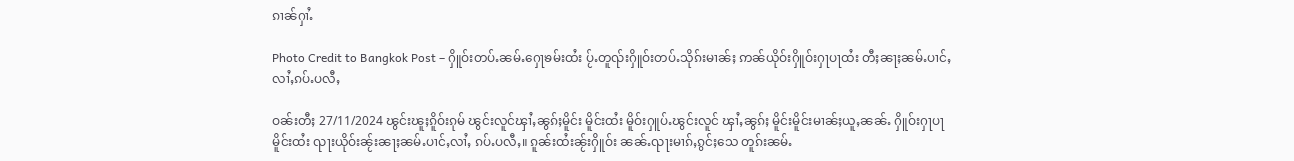ၵၢၼ်ႁၢႆႉ

Photo Credit to Bangkok Post – ႁိူဝ်းတပ်ႉၼမ်ႉႁေႃၶမ်းထႆး ပႂ်ႉတူၺ်းႁိူဝ်းတပ်ႉသိုၵ်းမၢၼ်ႈ ဢၼ်ယိုဝ်းႁိူဝ်းႁႃပႃထႆး တီႈၼႃႈၼမ်ႉပၢင်ႇလၢႆႇၵပ်ႉပလီႇ

ဝၼ်းတီႈ 27/11/2024 ၽွင်းၽူႈၵိူဝ်းၵုမ် ၽွင်းလူင်ၾၢႆႇၼွၵ်ႈမိူင်း မိူင်းထႆး မိူဝ်းႁူပ်ႉၽွင်းလူင် ၾၢႆႇၼွၵ်ႈ မိူင်းမိူင်းမၢၼ်ႈယူႇၼၼ်ႉ ႁိူဝ်းႁႃပႃမိူင်းထႆး ၺႃးယိုဝ်းၼႂ်းၼႃႈၼမ်ႉပၢင်ႇလၢႆႇ ၵပ်ႉပလီႇ။ ၵူၼ်းထႆးၼႂ်းႁိူဝ်း ၼၼ်ႉၺႃးမၢၵ်ႇၵွင်ႈသေ တူၵ်းၼမ်ႉ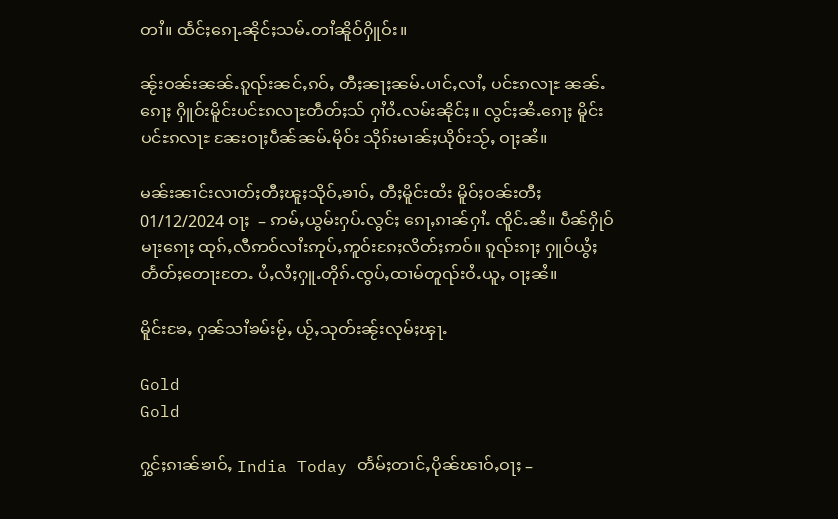တၢႆ။ ထႅင်ႈၵေႃႉၼိုင်ႈသမ်ႉတၢႆၼိူဝ်ႁိူဝ်း။

ၼႂ်းဝၼ်းၼၼ်ႉၵူၺ်းၼင်ႇၵဝ်ႇ တီႈၼႃႈၼမ်ႉပၢင်ႇလၢႆႇ ပင်ႊၵလႃႊ ၼၼ်ႉၵေႃႈ ႁိူဝ်းမိူင်းပင်ႊၵလႃႊတဵတ်ႈသ် ႁၢႆဝႆႉလမ်းၼိုင်ႈ။ လွင်ႈၼႆႉၵေႃႈ မိူင်းပင်ႊၵလႃႊ ၼႄးဝႃႈပဵၼ်ၼမ်ႉမိုဝ်း သိုၵ်းမၢၼ်ႈယိုဝ်းသႂ်ႇ ဝႃႈၼႆ။

မၼ်းၼၢင်းလၢတ်ႈတီႈၽူႈသိုဝ်ႇၶၢဝ်ႇ တီႈမိူင်းထႆး မိူဝ်ႈဝၼ်းတီႈ 01/12/2024 ဝႃႈ  – ဢမ်ႇယွမ်းႁပ်ႉလွင်ႈ ၵေႃႇၵၢၼ်ႁၢႆႉ ၸိူင်ႉၼႆ။ ပဵၼ်ႁိုဝ်မႃးၵေႃႈ ထုၵ်ႇလီဢဝ်လၢႆးဢုပ်ႇဢူဝ်းၵႄႈလိတ်ႈဢဝ်။ ၵူၺ်းၵႃႈ ႁူဝ်ယွႆႈ တႅတ်ႈတေႃးတႄႉ ပႆႇလႆႈႁူႉတိုၵ်ႉၸွပ်ႇထၢမ်တူၺ်းဝႆႉယူႇ ဝႃႈၼႆ။

မိူင်းၶႄႇ ႁၼ်သၢႆၶမ်းမႂ်ႇ ယႂ်ႇသုတ်းၼႂ်းလုမ်ႈၾႃႉ

Gold
Gold

ႁွင်ႈၵၢၼ်ၶၢဝ်ႇ India Today တႅမ်ႈတၢင်ႇပိုၼ်ၽၢဝ်ႇဝႃႈ –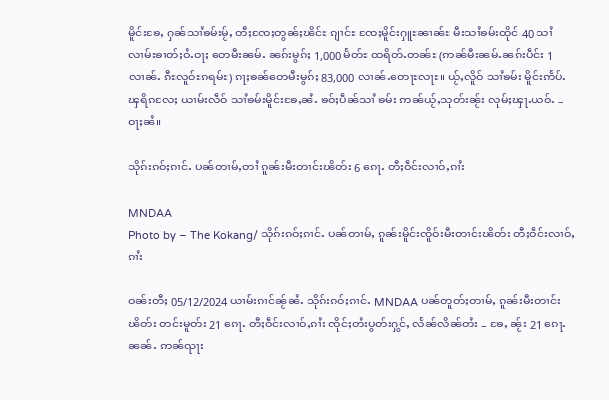မိူင်းၶႄႇ ႁၼ်သၢႆၶမ်းမႂ်ႇ တီႈၸႄႈတွၼ်ႈၽိင်ႊ ၵျၢင်ႊ ၸႄႈမိူင်းႁူႊၼၢၼ်ႊ မီးသၢႆၶမ်းထိုင် 40 သၢႆ လၢမ်းၶၢတ်ႈဝႆႉဝႃႈ တေမီးၼမ်ႉ ၼၵ်းမွၵ်ႈ 1,000 မႅတ်ႊ ထရိတ်ႉတၼ်ႊ (ဢၼ်မီးၼမ်ႉၼၵ်းပဵင်း 1 လၢၼ်ႉ ၵီႊလူဝ်ႊၵရမ်ႊ) ၵႃႈၶၼ်တေမီးမွၵ်ႈ 83,000 လၢၼ်ႉတေႃႊလႃႊ။ ယႂ်ႇလိူဝ် သၢႆၶမ်း မိူင်းဢႅပ်ႉၾရိၵလႄႈ ယၢမ်းလဵဝ် သၢႆၶမ်းမိူင်းၶႄႇၼႆႉ ၶဝ်ႈပဵၼ်သၢႆ ၶမ်း ဢၼ်ယႂ်ႇသုတ်းၼႂ်း လုမ်ႈၾႃႉယဝ်ႉ – ဝႃႈၼႆ။

သိုၵ်းၵဝ်ႈၵၢင်ႉ ပၼ်တၢမ်ႇတၢႆ ၵူၼ်းမီးတၢင်းၽိတ်း 6 ၵေႃႉ တီႈဝဵင်းလၢဝ်ႇၵၢႆး

MNDAA
Photo by – The Kokang/ သိုၵ်းၵဝ်ႈၵၢင်ႉ ပၼ်တၢမ်ႇ ၵူၼ်းမိူင်းၸိူဝ်းမီးတၢင်းၽိတ်း တီႈဝဵင်းလၢဝ်ႇၵၢႆး

ဝၼ်းတီႈ 05/12/2024 ယၢမ်းၵၢင်ၼႂ်ၼႆႉ သိုၵ်းၵဝ်ႈၵၢင်ႉ MNDAA ပၼ်တူတ်ႈတၢမ်ႇ ၵူၼ်းမီးတၢင်းၽိတ်း တင်းမူတ်း 21 ၵေႃႉ တီႈဝဵင်းလၢဝ်ႇၵၢႆး ၸိုင်ႈတႆးပွတ်းႁွင်ႇ လႅၼ်လိၼ်တႆး – ၶႄႇ ၼႂ်း 21 ၵေႃႉၼၼ်ႉ ဢၼ်ၺႃး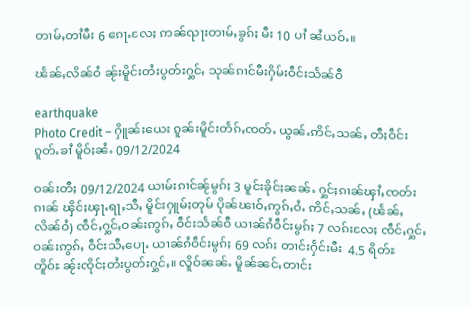တၢမ်ႇတၢႆမီး 6 ၵေႃႉလႄႈ ဢၼ်ၺႃးတၢမ်ႇၶွၵ်ႈ မီး 10 ပၢႆ ၼႆယဝ်ႉ။

ၽႅၼ်ႇလိၼ်ဝႆ ၼႂ်းမိူင်းတႆးပွတ်းႁွင်ႇ သုၼ်ၵၢင်မီးႁိမ်းဝဵင်းသႅၼ်ဝီ

earthquake
Photo Credit – ႁိူၼ်းယေး ၵူၼ်းမိူင်းတႅၵ်ႇၸတ်ႉ ယွၼ်ႉဢိင်ႇသၼ်ႇ တီႈဝဵင်းၵူတ်ႉၶၢႆ မိူဝ်ႈၼႆႉ 09/12/2024

ဝၼ်းတီႈ 09/12/2024 ယၢမ်းၵၢင်ၼႂ်မွၵ်ႈ 3 မူင်းၶိုင်ႈၼၼ်ႉ ႁွင်ႈၵၢၼ်ၾၢႆႇၸတ်းၵၢၼ် ၾိင်ႈၾႃႉရႃႇသီႇ မိူင်းႁူမ်ႈတုမ် ပိုၼ်ၽၢဝ်ႇဢွၵ်ႇဝႆႉ ဢိင်ႇသၼ်ႇ (ၽႅၼ်ႇလိၼ်ဝႆ) ၸဵင်ႇႁွင်ႇဝၼ်းဢွၵ်ႇ ဝဵင်းသႅၼ်ဝီ ယၢၼ်ၵႆဝဵင်းမွၵ်ႈ 7 လၵ်းလႄႈ ၸဵင်ႇႁွင်ႇဝၼ်းဢွၵ်ႇ ဝဵင်းသီႇပေႃႉ ယၢၼ်ၵႆဝဵင်းမွၵ်ႈ 69 လၵ်း တၢင်းႁႅင်းမီး  4.5 ရိတ်ႊတိူဝ်ႊ ၼႂ်းၸိုင်ႈတႆးပွတ်းႁွင်ႇ။ လိူဝ်ၼၼ်ႉ မိူၼ်ၼင်ႇတၢင်း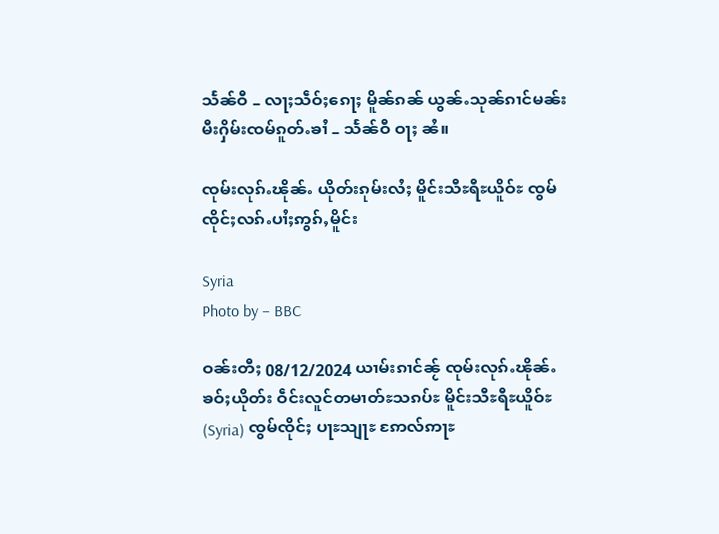သႅၼ်ဝီ – လႃႈသဵဝ်ႈၵေႃႈ မိူၼ်ၵၼ် ယွၼ်ႉသုၼ်ၵၢင်မၼ်း မီးႁိမ်းၸမ်ၵူတ်ႉၶၢႆ – သႅၼ်ဝီ ဝႃႈ ၼႆ။

ၸုမ်းလုၵ်ႉၽိုၼ်ႉ ယိုတ်းၵုမ်းလႆႈ မိူင်းသီႊရီႊယိူဝ်ႊ ၸွမ်ၸိုင်ႈလၵ်ႉပၢႆႈဢွၵ်ႇမိူင်း

Syria
Photo by – BBC

ဝၼ်းတီႈ 08/12/2024 ယၢမ်းၵၢင်ၼႂ် ၸုမ်းလုၵ်ႉၽိုၼ်ႉ ၶဝ်ႈယိုတ်း ဝဵင်းလူင်တမၢတ်ႊသၵပ်ႊ မိူင်းသီႊရီႊယိူဝ်ႊ (Syria) ၸွမ်ၸိုင်ႈ ပႃႊသျႃႊ ဢႄလ်ဢႃႊ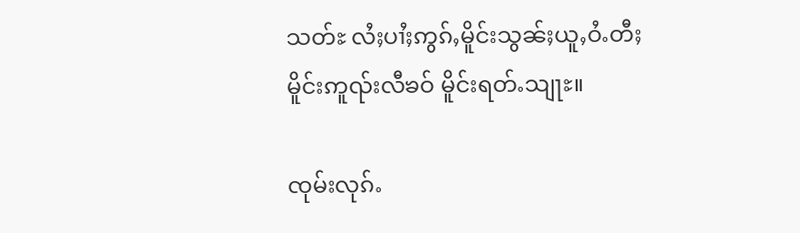သတ်ႊ လႆႈပၢႆႈဢွၵ်ႇမိူင်းသွၼ်ႈယူႇဝႆႉတီႈ မိူင်းဢူၺ်းလီၶဝ် မိူင်းရတ်ႉသျႃႊ။

ၸုမ်းလုၵ်ႉ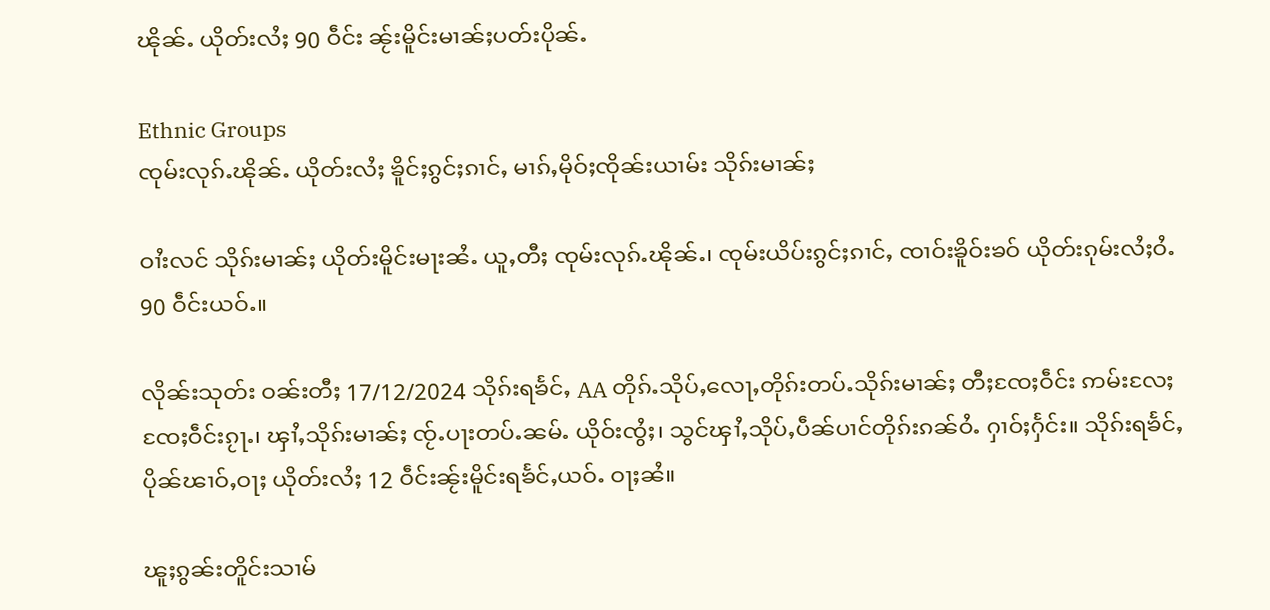ၽိုၼ်ႉ ယိုတ်းလႆႈ 90 ဝဵင်း ၼႂ်းမိူင်းမၢၼ်ႈပတ်းပိုၼ်ႉ

Ethnic Groups
ၸုမ်းလုၵ်ႉၽိုၼ်ႉ ယိုတ်းလႆႈ ၶိူင်ႈၵွင်ႈၵၢင်ႇ မၢၵ်ႇမိုဝ်ႈၸိုၼ်းယၢမ်း သိုၵ်းမၢၼ်ႈ

ဝၢႆးလင် သိုၵ်းမၢၼ်ႈ ယိုတ်းမိူင်းမႃးၼႆႉ ယူႇတီႈ ၸုမ်းလုၵ်ႉၽိုၼ်ႉ၊ ၸုမ်းယိပ်းၵွင်ႈၵၢင်ႇ ၸၢဝ်းၶိူဝ်းၶဝ် ယိုတ်းၵုမ်းလႆႈဝႆႉ 90 ဝဵင်းယဝ်ႉ။

လိုၼ်းသုတ်း ဝၼ်းတီႈ 17/12/2024 သိုၵ်းရၶႅင်ႇ AA တိုၵ်ႉသိုပ်ႇလေႃႇတိုၵ်းတပ်ႉသိုၵ်းမၢၼ်ႈ တီႈၸႄႈဝဵင်း ဢမ်းလႄႈ ၸႄႈဝဵင်းၵႂႃႉ၊ ၾၢႆႇသိုၵ်းမၢၼ်ႈ ၸႂ်ႉပႃးတပ်ႉၼမ်ႉ ယိုဝ်းၸွႆႈ၊ သွင်ၾၢႆႇသိုပ်ႇပဵၼ်ပၢင်တိုၵ်းၵၼ်ဝႆႉ ႁၢဝ်ႈႁႅင်း။ သိုၵ်းရၶႅင်ႇ ပိုၼ်ၽၢဝ်ႇဝႃႈ ယိုတ်းလႆႈ 12 ဝဵင်းၼႂ်းမိူင်းရၶႅင်ႇယဝ်ႉ ဝႃႈၼႆ။

ၽူႈၵွၼ်းတိူင်းသၢမ်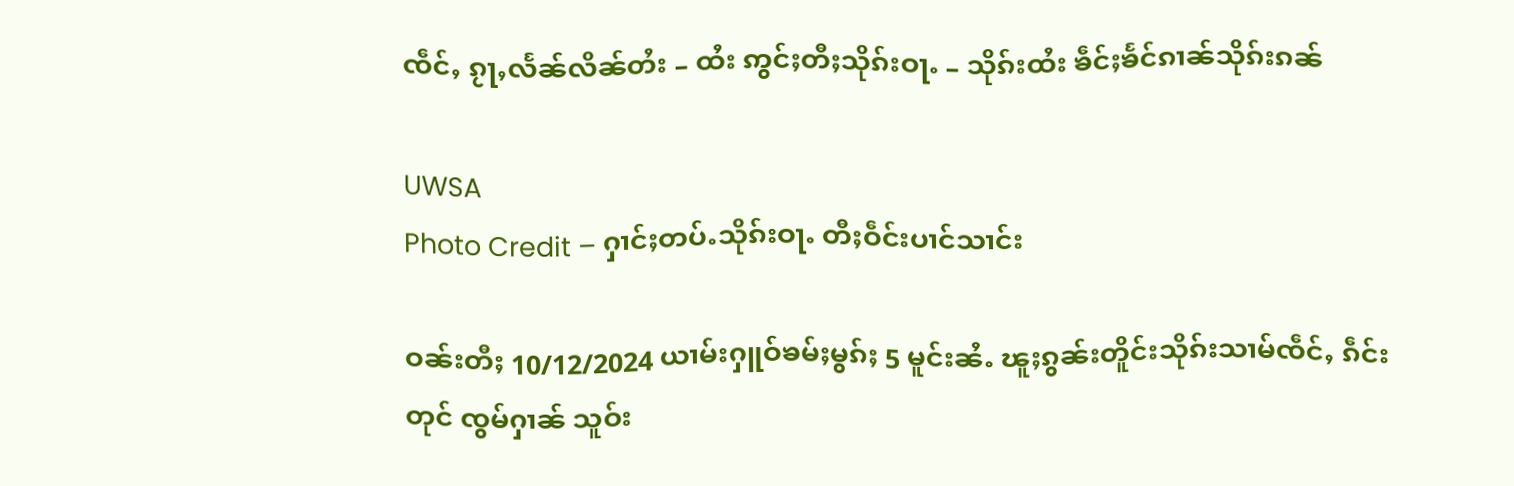ၸဵင်ႇ ၵႂႃႇလႅၼ်လိၼ်တႆး – ထႆး ဢွင်ႈတီႈသိုၵ်းဝႃႉ – သိုၵ်းထႆး ၶဵင်ႈၶႅင်ၵၢၼ်သိုၵ်းၵၼ်

UWSA
Photo Credit – ႁၢင်ႈတပ်ႉသိုၵ်းဝႃႉ တီႈဝဵင်းပၢင်သၢင်း

ဝၼ်းတီႈ 10/12/2024 ယၢမ်းႁူဝ်ၶမ်ႈမွၵ်ႈ 5 မူင်းၼႆႉ ၽူႈၵွၼ်းတိူင်းသိုၵ်းသၢမ်ၸဵင်ႇ ၵဵင်းတုင် ၸွမ်ႁၢၼ် သူဝ်း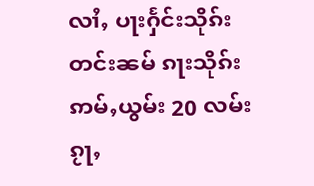လၢႆႇ ပႃးႁႅင်းသိုၵ်း တင်းၼမ် ၵႃးသိုၵ်း ဢမ်ႇယွမ်း 20 လမ်း ၵႂႃႇ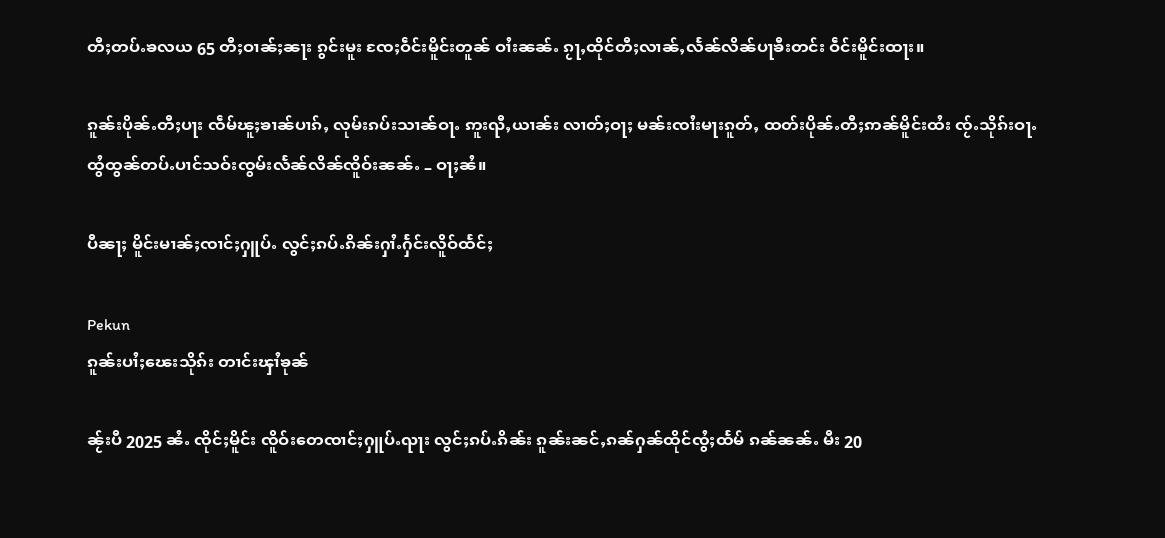တီႈတပ်ႉၶလယ 65 တီႈဝၢၼ်ႈၼႃး ၵွင်းမူး ၸႄႈဝဵင်းမိူင်းတူၼ် ဝၢႆးၼၼ်ႉ ၵႂႃႇထိုင်တီႈလၢၼ်ႇလႅၼ်လိၼ်ပႃၶီးတင်း ဝဵင်းမိူင်းထႃး။

ၵူၼ်းပိုၼ်ႉတီႈပႃး ၸဵမ်ၽူႈၶၢၼ်ပၢၵ်ႇ လုမ်းၵပ်းသၢၼ်ဝႃႉ ဢူးၺီႇယၢၼ်း လၢတ်ႈဝႃႈ မၼ်းၸၢႆးမႃးၵူတ်ႇ ထတ်းပိုၼ်ႉတီႈဢၼ်မိူင်းထႆး ၸႂ်ႉသိုၵ်းဝႃႉထွႆထွၼ်တပ်ႉပၢင်သဝ်းၸွမ်းလႅၼ်လိၼ်ၸိူဝ်းၼၼ်ႉ – ဝႃႈၼႆ။

ပီၼႃႈ မိူင်းမၢၼ်ႈၸၢင်ႈႁူပ်ႉ လွင်ႈၵပ်ႉၵိၼ်းႁၢႆႉႁႅင်းလိူဝ်ထႅင်ႈ

Pekun
ၵူၼ်းပၢႆႈၽေးသိုၵ်း တၢင်းၾၢႆၶုၼ်

ၼႂ်းပီ 2025 ၼႆႉ ၸိုင်ႈမိူင်း ၸိူဝ်းတေၸၢင်ႈႁူပ်ႉၺႃး လွင်ႈၵပ်ႉၵိၼ်း ၵူၼ်းၼင်ႇၵၼ်ႁၼ်ထိုင်ၸွႆႈထႅမ် ၵၼ်ၼၼ်ႉ မီး 20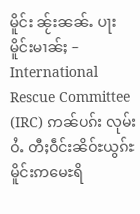မိူင်း ၼႂ်းၼၼ်ႉ ပႃးမိူင်းမၢၼ်ႈ – International Rescue Committee (IRC) ဢၼ်ပၵ်း လုမ်းဝႆႉ တီႈဝဵင်းၼိဝ်ႊယွၵ်ႊ မိူင်းဢမေႊရိ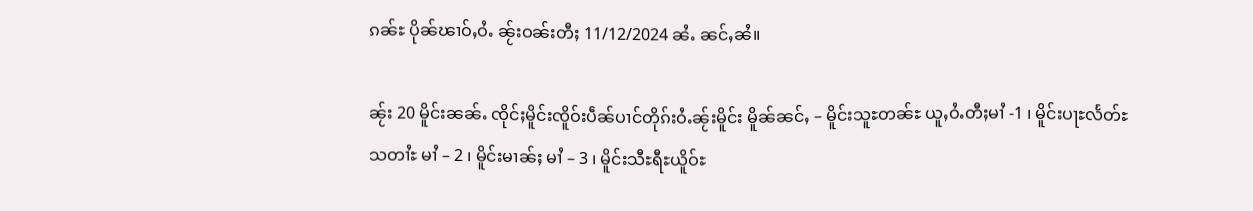ၵၼ်ႊ ပိုၼ်ၽၢဝ်ႇဝႆႉ ၼႂ်းဝၼ်းတီႈ 11/12/2024 ၼႆႉ ၼင်ႇၼႆ။

ၼႂ်း 20 မိူင်းၼၼ်ႉ ၸိုင်ႈမိူင်းၸိူဝ်းပဵၼ်ပၢင်တိုၵ်းဝႆႉၼႂ်းမိူင်း မိူၼ်ၼင်ႇ – မိူင်းသူႊတၼ်ႊ ယူႇဝႆႉတီႈမၢႆ -1 ၊ မိူင်းပႃႊလႅတ်ႊသတၢႆႊ မၢႆ – 2 ၊ မိူင်းမၢၼ်ႈ မၢႆ – 3 ၊ မိူင်းသီႊရီႊယိူဝ်ႊ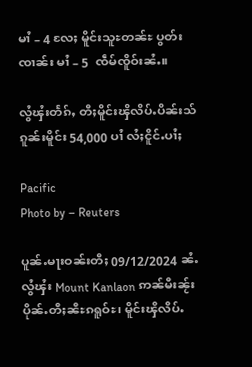မၢႆ – 4 လႄႈ မိူင်းသူႊတၼ်ႊ ပွတ်းၸၢၼ်း မၢႆ – 5  ၸဵမ်ၸိူဝ်းၼႆႉ။

လွႆၾႆးတႅၵ်ႇ တီႈမိူင်းၾိလိပ်ႉပိၼ်းသ် ၵူၼ်းမိူင်း 54,000 ပၢႆ လႆႈငိူင်ႉပၢႆႈ

Pacific
Photo by – Reuters

ပူၼ်ႉမႃးဝၼ်းတီႈ 09/12/2024 ၼႆႉ လွႆၾႆး Mount Kanlaon ဢၼ်မီးၼႂ်းပိုၼ်ႉတီႈၼီႊၵရူဝ်ႊ၊ မိူင်းၾိလိပ်ႉ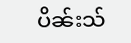ပိၼ်းသ်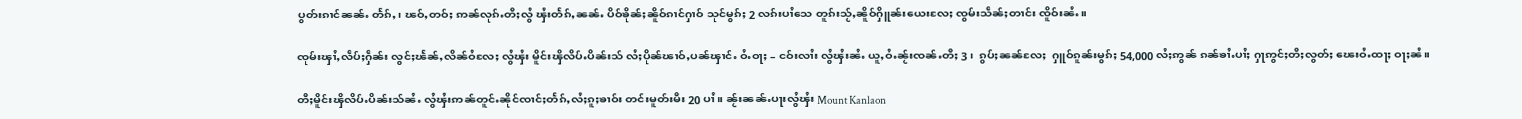ပွတ်းၵၢင်ၼၼ်ႉ တႅၵ်ႇ၊ ၽဝ်ႇတဝ်ႈ ဢၼ်လုၵ်ႉတီႈလွႆ ၾႆးတႅၵ်ႇၼၼ်ႉ ပိဝ်ၶိုၼ်ႈၼိူဝ်ၵၢင်ႁၢဝ် သုင်မွၵ်ႈ 2 လၵ်းပၢႆသေ တူၵ်းသႂ်ႇၼိူဝ်ႁိူၼ်းယေးလႄႈ ၸွမ်းသဵၼ်ႈတၢင်း ၸိူဝ်းၼႆႉ။

ၸုမ်းၾၢႆႇလဵပ်ႈႁဵၼ်း လွင်ႈၽႅၼ်ႇလိၼ်ဝႆလႄႈ လွႆၾႆး မိူင်းၾိလိပ်ႉပိၼ်းသ် လႆႈပိုၼ်ၽၢဝ်ႇပၼ်ၾၢင်ႉ ဝႆႉဝႃႈ – ငဝ်းလၢႆး လွႆၾႆးၼႆႉ ယူႇဝႆႉၼႂ်းၸၼ်ႉတီႈ 3 ၊  ၵွပ်ႈၼၼ်လႄႈ  ႁူဝ်ၵူၼ်းမွၵ်ႈ 54,000 လႆႈဢွၼ် ၵၼ်ၶၢႆႉပၢႆႈ ႁႃဢွင်ႈတီႈလွတ်ႈ ၽေးဝႆႉထႃႈ ဝႃႈၼႆ။

တီႈမိူင်းၾိလိပ်ႉပိၼ်းသ်ၼႆႉ လွႆၾႆးဢၼ်တူင်ႉၼိုင်ၸၢင်ႈတႅၵ်ႇလႆႈၵူႈၶၢဝ်း တင်းမူတ်းမီး 20 ပၢႆ။ ၼႂ်းၼၼ်ႉပႃးလွႆၾႆး Mount Kanlaon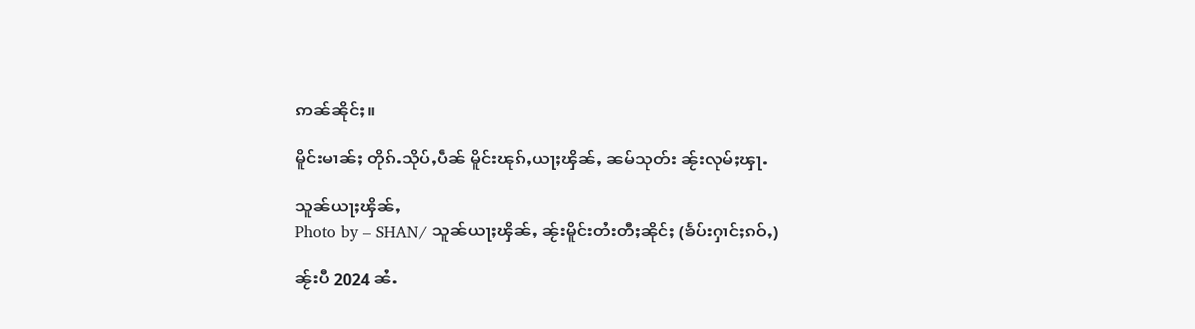ဢၼ်ၼိုင်ႈ။

မိူင်းမၢၼ်ႈ တိုၵ်ႉသိုပ်ႇပဵၼ် မိူင်းၽုၵ်ႇယႃႈၾိၼ်ႇ ၼမ်သုတ်း ၼႂ်းလုမ်ႈၾႃႉ

သူၼ်ယႃႈၾိၼ်ႇ
Photo by – SHAN/ သူၼ်ယႃႈၾိၼ်ႇ ၼႂ်းမိူင်းတႆးတီႈၼိုင်ႈ (ၶႅပ်းႁၢင်ႈၵဝ်ႇ)

ၼႂ်းပီ 2024 ၼႆႉ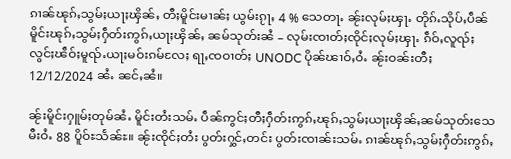ၵၢၼ်ၽုၵ်ႇသွမ်ႈယႃႈၾိၼ်ႇ တီႈမိူင်းမၢၼ်ႈ ယွမ်းၵႂႃႇ 4 % သေတႃႉ ၼႂ်းလုမ်ႈၾႃႉ တိုၵ်ႉသိုပ်ႇပဵၼ် မိူင်းၽုၵ်ႇသွမ်ႈႁဵတ်းဢွၵ်ႇယႃႈၾိၼ်ႇ ၼမ်သုတ်းၼႆ – လုမ်းၸၢတ်ႈၸိုင်ႈလုမ်ႈၾႃႉ ၵဵဝ်ႇလူၺ်ႈ လွင်ႈၽဵဝ်ႈမူၺ်ႉယႃႈမဝ်းၵမ်လႄႈ ရႃႇၸဝၢတ်ႈ UNODC ပိုၼ်ၽၢဝ်ႇဝႆႉ ၼႂ်းဝၼ်းတီႈ 12/12/2024 ၼႆႉ ၼင်ႇၼႆ။

ၼႂ်းမိူင်းႁူမ်ႈတုမ်ၼႆႉ မိူင်းတႆးသမ်ႉ ပဵၼ်ဢွင်ႈတီႈႁဵတ်းဢွၵ်ႇၽုၵ်ႇသွမ်ႈယႃႈၾိၼ်ႇၼမ်သုတ်းသေ မီးဝႆႉ 88 ပိူဝ်ႊသႅၼ်ႊ။ ၼႂ်းၸိုင်ႈတႆး ပွတ်းႁွင်ႇတင်း ပွတ်းၸၢၼ်းသမ်ႉ ၵၢၼ်ၽုၵ်ႇသွမ်ႈႁဵတ်းဢွၵ်ႇ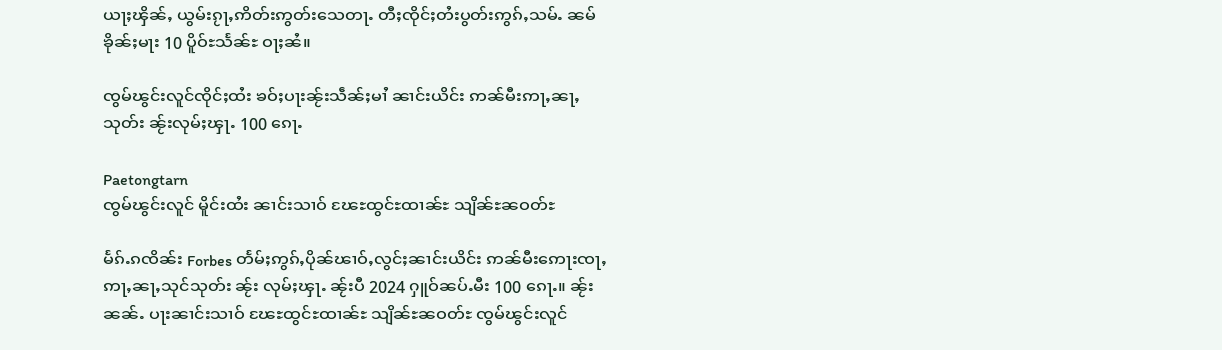ယႃႈၾိၼ်ႇ ယွမ်းၵႂႃႇဢိတ်းဢွတ်းသေတႃႉ တီႈၸိုင်ႈတႆးပွတ်းဢွၵ်ႇသမ်ႉ ၼမ်ၶိုၼ်ႈမႃး 10 ပိူဝ်ႊသႅၼ်ႊ ဝႃႈၼႆ။

ၸွမ်ၽွင်းလူင်ၸိုင်ႈထႆး ၶဝ်ႈပႃးၼႂ်းသဵၼ်ႈမၢႆ ၼၢင်းယိင်း ဢၼ်မီးဢႃႇၼႃႇသုတ်း ၼႂ်းလုမ်ႈၾႃႉ 100 ၵေႃႉ

Paetongtarn
ၸွမ်ၽွင်းလူင် မိူင်းထႆး ၼၢင်းသၢဝ် ၽႄႊထွင်ႊထၢၼ်ႊ သျိၼ်ႊၼဝတ်ႊ

မႅၵ်ႉၵၸိၼ်း Forbes တႅမ်ႈဢွၵ်ႇပိုၼ်ၽၢဝ်ႇလွင်ႈၼၢင်းယိင်း ဢၼ်မီးဢေႃးၸႃႇ ဢႃႇၼႃႇသုင်သုတ်း ၼႂ်း လုမ်ႈၾႃႉ ၼႂ်းပီ 2024 ႁူဝ်ၼပ်ႉမီး 100 ၵေႃႉ။ ၼႂ်းၼၼ်ႉ ပႃးၼၢင်းသၢဝ် ၽႄႊထွင်ႊထၢၼ်ႊ သျိၼ်ႊၼဝတ်ႊ ၸွမ်ၽွင်းလူင်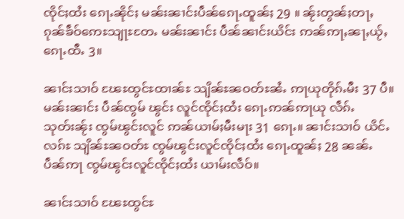ၸိုင်ႈထႆး ၵေႃႉၼိုင်ႈ မၼ်းၼၢင်းပဵၼ်ၵေႃႉထူၼ်ႈ 29 ။ ၼႂ်းတွၼ်ႈတႃႇ ၵုၼ်ၶဵဝ်ဢေႊသျႃႊတႄႉ မၼ်းၼၢင်း ပဵၼ်ၼၢင်းယိင်း ဢၼ်ဢႃႇၼႃႇယႂ်ႇၵေႃႉထီႉ 3။

ၼၢင်းသၢဝ် ၽႄႊထွင်ႊထၢၼ်ႊ သျိၼ်ႊၼဝတ်ႊၼႆႉ ဢႃယုတိုၵ်ႉမီး 37 ပီ။ မၼ်းၼၢင်း ပဵၼ်ၸွမ် ၽွင်း လူင်ၸိုင်ႈထႆး ၵေႃႉဢၼ်ဢႃယု လဵၵ်ႉသုတ်းၼႂ်း ၸွမ်ၽွင်းလူင် ဢၼ်ယၢမ်ႈမီးမႃး 31 ၵေႃႉ။ ၼၢင်းသၢဝ် ယိင်ႉလၵ်ႊ သျိၼ်ႊၼဝတ်ႊ ၸွမ်ၽွင်းလူင်ၸိုင်ႈထႆး ၵေႃႉထူၼ်ႈ 28 ၼၼ်ႉ ပဵၼ်ဢႃ ၸွမ်ၽွင်းလူင်ၸိုင်ႈထႆး ယၢမ်းလဵဝ်။

ၼၢင်းသၢဝ် ၽႄႊထွင်ႊ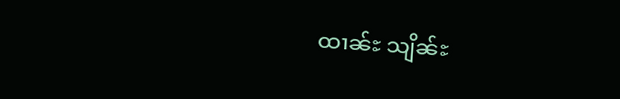ထၢၼ်ႊ သျိၼ်ႊ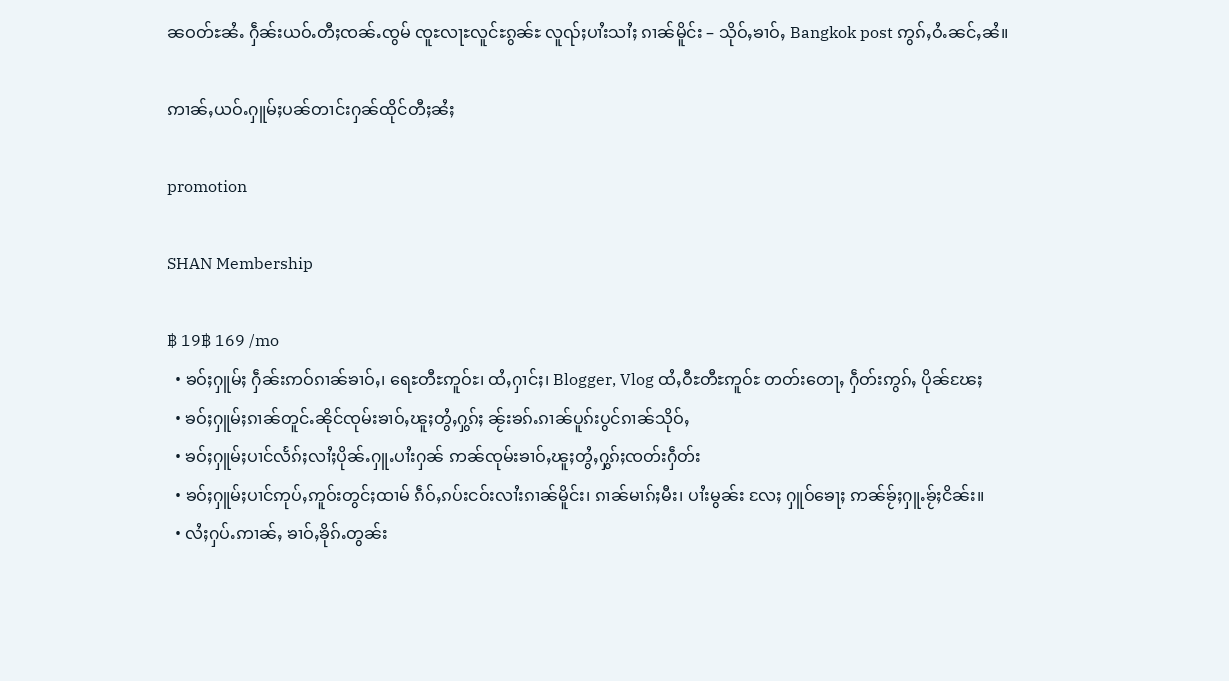ၼဝတ်ႊၼႆႉ ႁဵၼ်းယဝ်ႉတီႈၸၼ်ႉၸွမ် ၸူႊလႃႊလူင်ႊၵွၼ်ႊ လူၺ်ႈပၢႆးသၢႆႈ ၵၢၼ်မိူင်း – သိုဝ်ႇၶၢဝ်ႇ Bangkok post ဢွၵ်ႇဝႆႉၼင်ႇၼႆ။

ဢၢၼ်ႇယဝ်ႉႁူမ်ႈပၼ်တၢင်းႁၼ်ထိုင်တီႈၼႆႈ

promotion

SHAN Membership

฿ 19฿ 169 /mo
  • ၶဝ်ႈႁူမ်ႈ ႁဵၼ်းဢဝ်ၵၢၼ်ၶၢဝ်ႇ၊ ရေႊတီႊဢူဝ်ႊ၊ ထႆႇႁၢင်ႈ၊ Blogger, Vlog ထႆႇဝီႊတီႊဢူဝ်ႊ တတ်းတေႃႇ ႁဵတ်းဢွၵ်ႇ ပိုၼ်ၽႄႈ
  • ၶဝ်ႈႁူမ်ႈၵၢၼ်တူင်ႉၼိုင်ၸုမ်းၶၢဝ်ႇၽူႈတွႆႇႁွၵ်ႈ ၼႂ်းၶၵ်ႉၵၢၼ်ပူၵ်းပွင်ၵၢၼ်သိုဝ်ႇ
  • ၶဝ်ႈႁူမ်ႈပၢင်လႅၵ်ႈလၢႆႈပိုၼ်ႉႁူႉပၢႆးႁၼ် ဢၼ်ၸုမ်းၶၢဝ်ႇၽူႈတွႆႇႁွၵ်ႈၸတ်းႁဵတ်း
  • ၶဝ်ႈႁူမ်ႈပၢင်ဢုပ်ႇဢူဝ်းတွင်ႈထၢမ် ၵဵဝ်ႇၵပ်းငဝ်းလၢႆးၵၢၼ်မိူင်း၊ ၵၢၼ်မၢၵ်ႈမီး၊ ပၢႆးမွၼ်း လႄႈ ႁူဝ်ၶေႃႈ ဢၼ်ၶႂ်ႈႁူႉၶႂ်ႈငိၼ်း။
  • လႆႈႁပ်ႉဢၢၼ်ႇ ၶၢဝ်ႇၶိုၵ်ႉတွၼ်း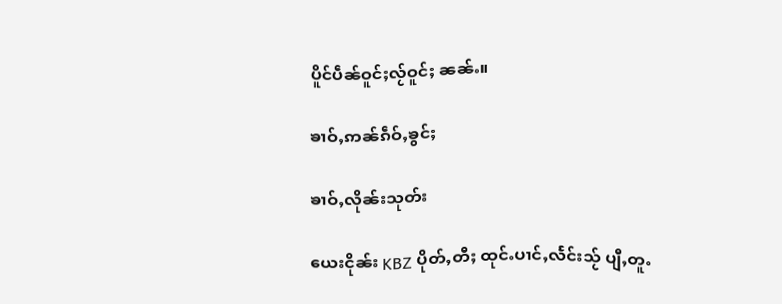ပိူင်ပဵၼ်ဝူင်ႈလႂ်ဝူင်ႈ ၼၼ်ႉ။

ၶၢဝ်ႇဢၼ်ၵဵဝ်ႇၶွင်ႈ

ၶၢဝ်ႇလိုၼ်းသုတ်း

ယေးငိုၼ်း KBZ ပိုတ်ႇတီႈ ထုင်ႉပၢင်ႇလႅင်းသႂ် ပျီႇတူႉ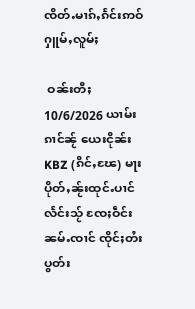ၸိတ်ႉမၢၵ်ႇၵႅင်းဢဝ်ႁူမ်ႇလူမ်ႈ

 ဝၼ်းတီႈ 10/6/2026 ယၢမ်းၵၢင်ၼႂ် ယေးငိုၼ်း KBZ (ၵိင်ႇၽႄ) မႃးပိုတ်ႇၼႂ်းထုင်ႉပၢင်လႅင်းသႂ် ၸႄႈဝဵင်းၼမ်ႉၸၢင် ၸိုင်ႈတႆးပွတ်း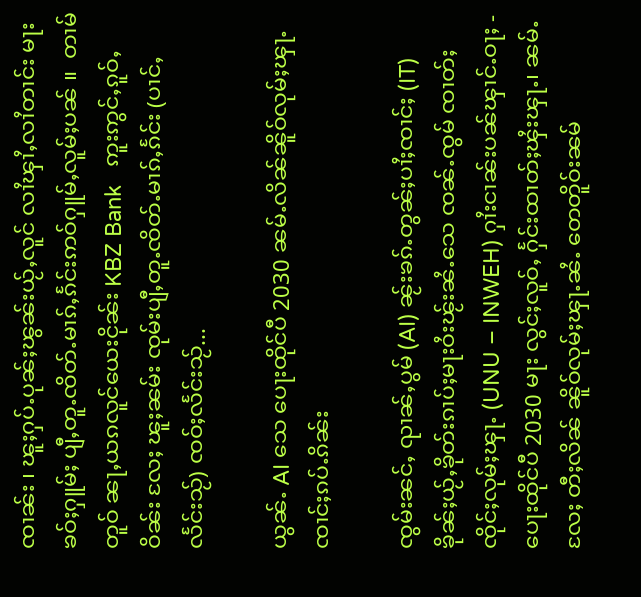ၸၢၼ်း ၊ ၽူႈႁပ်ႉပုၼ်ႈၽွၼ်းယႂ်ႇလူင် လၢႆၾၢႆႇလၢႆတၢင်း မႃးၶဝ်ႈႁူမ်ႈ ပျီႇတူႉၸိတ်ႉမၢၵ်ႇၵႅင်းဢဝ်ႁူမ်ႇလူမ်ႈပၼ် ။  တၢမ်တူဝ် ၼႃႇယၵလူင်ယေးငိုၼ်း KBZ Bank   ဢူးဢွင်ႇၵူဝ်ႇဝိၼ်း လႄႈ ၽူႈၼမ်း ၸုမ်းပျီႇတူႉၸိတ်ႉမၢၵ်ႇၵႅင်း (ပၢင်ႇလႅင်းသႂ်) ၸဝ်ႈလႅင်းသႂ်...

ယွၼ်ႉ AI သေ ပေႃးထိုင်ပီ 2030 ၼမ်ႉလိၼ်ၼိူဝ်လုမ်ႈၾႃႉ ၸၢင်ႈၵပ်ႉၵိၼ်း

ၸွမ်းၼင်ႇ ၺၢၼ်ႇပွမ် (AI) ၼႂ်းၶၵ်ႉတွၼ်ႈပၢႆႈၸၢင်ႈ (IT) ၶိုၼ်ႈယႂ်ႇၶိုတ်းၵၢပ်ႈမႃးဝႆးၽႂ်းၼႆႉသေ ၸၼ်ႉၸွမ် ၸၢတ်ႈၸိုင်ႈလုမ်ႈၾႃႉ (UNU – INWEH) ႁၢႆးငၢၼ်းပၼ်ၾၢင်ႉဝႃႈ - ပေႃးထိုင်ပီ 2030 မႃး လွင်ႈလူဝ်ႇ ႁႅင်းထၢတ်ႈၾႆးၾႃႉ၊ ၼမ်ႉ လႄႈ တီႈလိၼ် ၼိူဝ်လုမ်ႈၾႃႉၼႆႉ တေတိူဝ်းၼမ်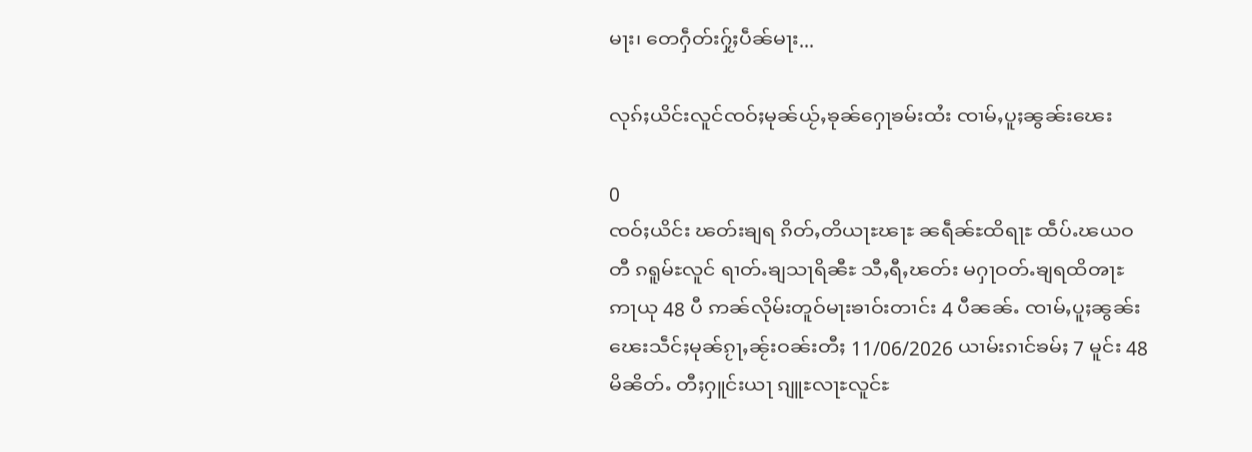မႃး၊ တေႁဵတ်းႁႂ်ႈပဵၼ်မႃး...

လုၵ်ႈယိင်းလူင်ၸဝ်ႈမုၼ်ယႂ်ႇၶုၼ်ႁေႃၶမ်းထႆး ၸၢမ်ႇပူႈၼွၼ်းၽေး

0
ၸဝ်ႈယိင်း ၽတ်းၶျရ ၵိတ်ႇတိယႃႊၽႃႊ ၼရဵၼ်ႊထိရႃႊ ထဵပ်ႉၽယဝတီ ၵရူမ်ႊလူင် ရၢတ်ႉၶျသႃရိၼီႊ သီႇရီႇၽတ်း မႁႃဝတ်ႉၶျရထိၻႃႊ ဢႃယု 48 ပီ ဢၼ်လိုမ်းတူဝ်မႃးၶၢဝ်းတၢင်း 4 ပီၼၼ်ႉ ၸၢမ်ႇပူႈၼွၼ်းၽေးသဵင်ႈမုၼ်ၵႂႃႇၼႂ်းဝၼ်းတီႈ 11/06/2026 ယၢမ်းၵၢင်ၶမ်ႈ 7 မူင်း 48 မိၼိတ်ႉ တီႈႁူင်းယႃ ၵျူႊလႃႊလူင်ႊ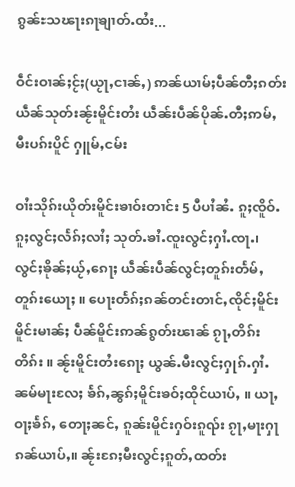ၵွၼ်ႊသၽႃးၵႃၶျၢတ်ႉထႆး...

ဝဵင်းဝၢၼ်ႈငႂ်ႈ(ယႂႃႇငၢၼ်ႇ) ဢၼ်ယၢမ်ႈပဵၼ်တီႈၵတ်းယဵၼ်သုတ်းၼႂ်းမိူင်းတႆး ယဵၼ်းပဵၼ်ပိုၼ်ႉတီႈဢမ်ႇမီးပၵ်းပိူင် ႁူမ်ႇငမ်း

ဝၢႆးသိုၵ်းယိုတ်းမိူင်းၶၢဝ်းတၢင်း 5 ပီပၢႆၼႆႉ ၵူႈၸိူဝ်ႉၵူႈလွင်ႈလႅၵ်ႈလၢႆႈ သုတ်ႉၶၢႆႉၸူးလွင်ႈႁၢႆႉၸႃႉ၊ လွင်ႈၶိုၼ်ႈယႂ်ႇၵေႃႈ ယဵၼ်းပဵၼ်လွင်ႈတူၵ်းတႅမ်ႇတူၵ်းယေႃႈ ။ ပေႃးတႅၵ်ႈၵၼ်တင်းတၢင်ႇၸိုင်ႈမိူင်း မိူင်းမၢၼ်ႈ ပဵၼ်မိူင်းဢၼ်ၵွတ်းၽၢၼ် ၵႂႃႇတိၵ်းတိၵ်း ။ ၼႂ်းမိူင်းတႆးၵေႃႈ ယွၼ်ႉမီးလွင်ႈႁုၵ်ႉႁၢႆႉၼမ်မႃးလႄႈ ၶႅၵ်ႇၼွၵ်ႈမိူင်းၶဝ်ႈထိုင်ယၢပ်ႇ ။ ယႃႇဝႃႈၶႅၵ်ႇ တေႃႈၼင်ႇ ၵူၼ်းမိူင်းႁဝ်းၵူၺ်း ၵႂႃႇမႃးႁႃၵၼ်ယၢပ်ႇ။ ၼႂ်းၵႄႈမီးလွင်ႈၵူတ်ႇထတ်း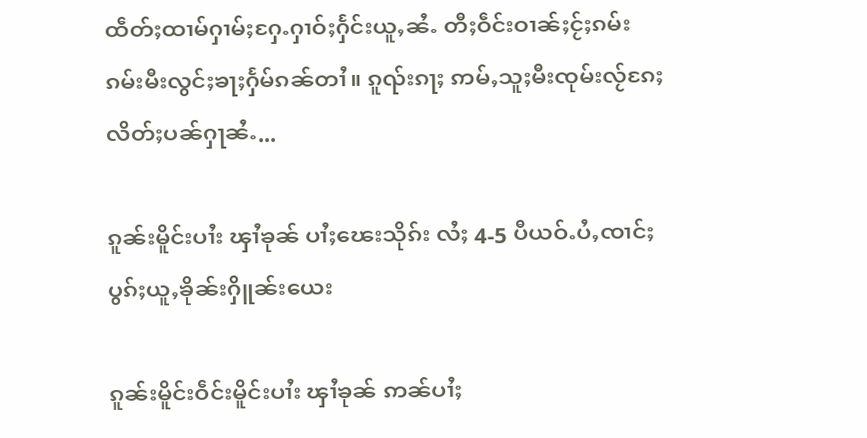ထဵတ်ႈထၢမ်ႁၢမ်ႈႁႄႉႁၢဝ်ႈႁႅင်းယူႇၼႆႉ တီႈဝဵင်းဝၢၼ်ႈငႂ်ႈၵမ်းၵမ်းမီးလွင်ႈၶႃႈႁႅမ်ၵၼ်တၢႆ။ ၵူၺ်းၵႃႈ ဢမ်ႇသူႈမီးၸုမ်းလႂ်ၵႄႈလိတ်ႈပၼ်ႁႃၼႆႉ...

ၵူၼ်းမိူင်းပၢႆး ၾၢႆၶုၼ် ပၢႆႈၽေးသိုၵ်း လႆႈ 4-5 ပီယဝ်ႉပႆႇၸၢင်ႈပွၵ်ႈယူႇၶိုၼ်းႁိူၼ်းယေး

ၵူၼ်းမိူင်းဝဵင်းမိူင်းပၢႆး ၾၢႆၶုၼ် ဢၼ်ပၢႆႈ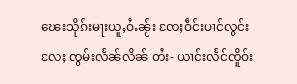ၽေးသိုၵ်းမႃးယူႇဝႆႉၼႂ်း ၸႄႈဝဵင်းပၢင်လွင်းလႄႈ ၸွမ်းလႅၼ်လိၼ် တႆး- ယၢင်းလႅင်ၸိူဝ်း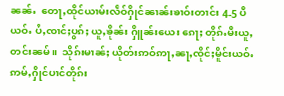ၼၼ်ႉ  တေႃႇထိုင်ယၢမ်းလဵဝ်ႁိုင်ၼၢၼ်းၶၢဝ်းတၢင်း 4-5 ပီယဝ်ႉ ပႆႇၸၢင်ႈပွၵ်ႈ ယူႇၶိုၼ်း ႁိူၼ်းယေး ၵေႃႈ တိုၵ်ႉမီးယူႇတင်းၼမ်။  သိုၵ်းမၢၼ်ႈ ယိုတ်းဢဝ်ဢႃႇၼႃႇၸိုင်ႈမိူင်းယဝ်ႉဢမ်ႇႁိုင်ပၢင်တိုၵ်း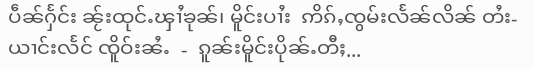ပဵၼ်ႁႅင်း ၼႂ်းထုင်ႉၾၢႆၶုၼ်၊ မိူင်းပၢႆး  ဢိၵ်ႇၸွမ်းလႅၼ်လိၼ် တႆး- ယၢင်းလႅင် ၸိူဝ်းၼႆႉ  -  ၵူၼ်းမိူင်းပိုၼ်ႉတီႈ...